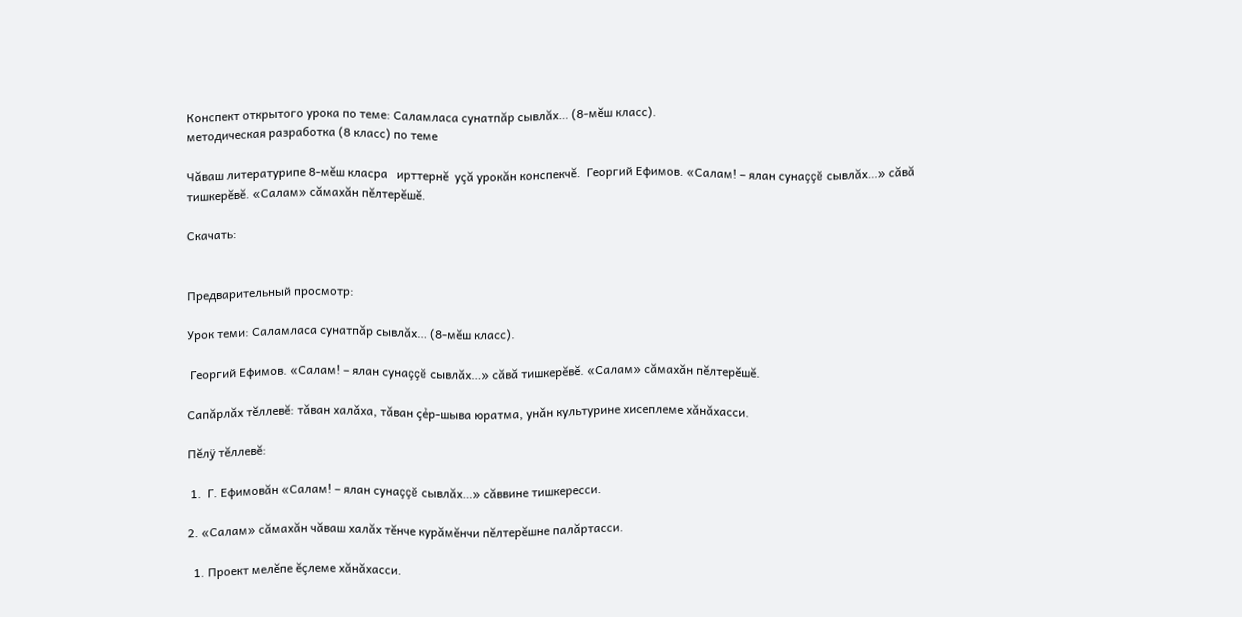Конспект открытого урока по теме: Саламласа сунатпăр сывлăх… (8-мĕш класс).
методическая разработка (8 класс) по теме

Чăваш литературипе 8-мĕш класра   ирттернĕ  уçă урокăн конспекчĕ.  Георгий Ефимов. «Салам! – ялан сунаççĕ сывлăх…» сăвă тишкерĕвĕ. «Салам» сăмахăн пĕлтерĕшĕ.

Скачать:


Предварительный просмотр:

Урок теми: Саламласа сунатпăр сывлăх… (8-мĕш класс).

 Георгий Ефимов. «Салам! – ялан сунаççĕ сывлăх…» сăвă тишкерĕвĕ. «Салам» сăмахăн пĕлтерĕшĕ.

Сапăрлăх тĕллевĕ: тǎван халǎха, тǎван çẻр-шыва юратма, унǎн культурине хисеплеме хǎнǎхасси.

Пĕлÿ тĕллевĕ:

 1.  Г. Ефимовăн «Салам! – ялан сунаççĕ сывлăх…» сăввине тишкересси.

2. «Салам» сăмахăн чăваш халăх тĕнче курăмĕнчи пĕлтерĕшне палăртасси.

  1. Проект мелĕпе ĕçлеме хăнăхасси.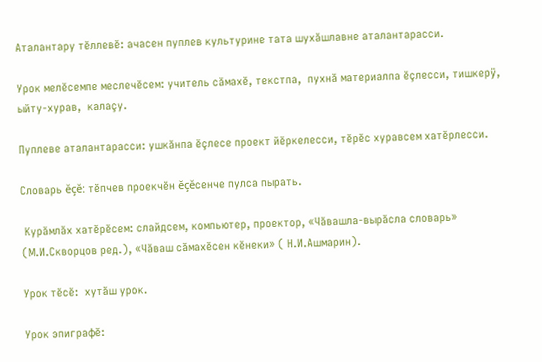Аталантару тĕллевĕ: ачасен пуплев культурине тата шухăшлавне аталантарасси.

Урок мелĕсемпе меслечĕсем: учитель сăмахĕ, текстпа,  пухнă материалпа ĕçлесси, тишкерÿ, ыйту-хурав,  калаçу.

Пуплеве аталантарасси: ушкăнпа ĕçлесе проект йĕркелесси, тĕрĕс хуравсем хатĕрлесси.

Словарь ĕçĕ: тĕпчев проекчĕн ĕçĕсенче пулса пырать.

 Курăмлăх хатĕрĕсем: слайдсем, компьютер, проектор, «Чăвашла-вырăсла словарь» (М.И.Скворцов ред.), «Чăваш сăмахĕсен кĕнеки» ( Н.И.Ашмарин).

Урок тĕсĕ:  хутăш урок.

Урок эпиграфĕ: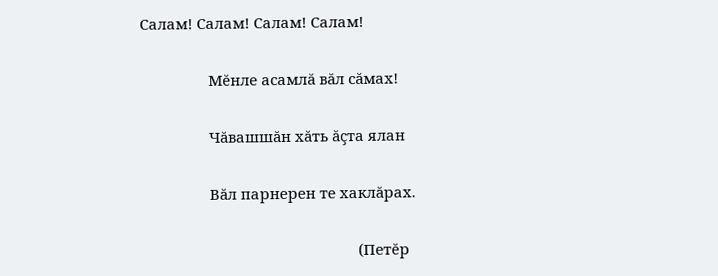Салам! Салам! Салам! Салам!

                 Мĕнле асамлă вăл сăмах!

                 Чăвашшăн хăть ăçта ялан

                 Вăл парнерен те хаклăрах.

                                                      (Петĕр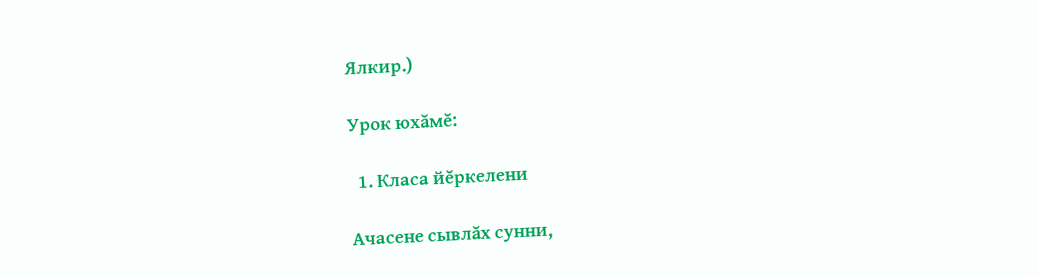Ялкир.)

Урок юхăмĕ:

  1. Класа йĕркелени

Ачасене сывлăх сунни,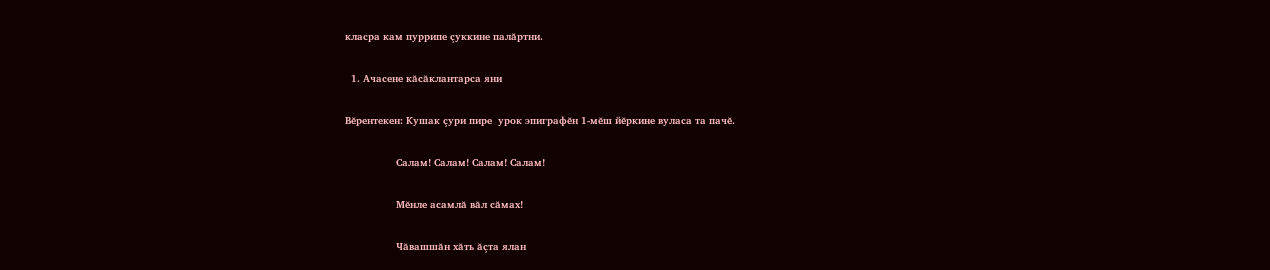класра кам пуррипе çуккине палăртни.

  1. Ачасене кăсăклантарса яни

Вĕрентекен: Кушак çури пире  урок эпиграфĕн 1-мĕш йĕркине вуласа та пачĕ.

                 Салам! Салам! Салам! Салам!

                 Мĕнле асамлă вăл сăмах!

                 Чăвашшăн хăть ăçта ялан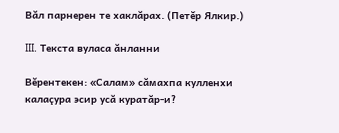Вăл парнерен те хаклăрах. (Петĕр Ялкир.)

III. Текста вуласа ăнланни

Вĕрентекен: «Салам» сăмахпа кулленхи калаçура эсир усă куратăр-и?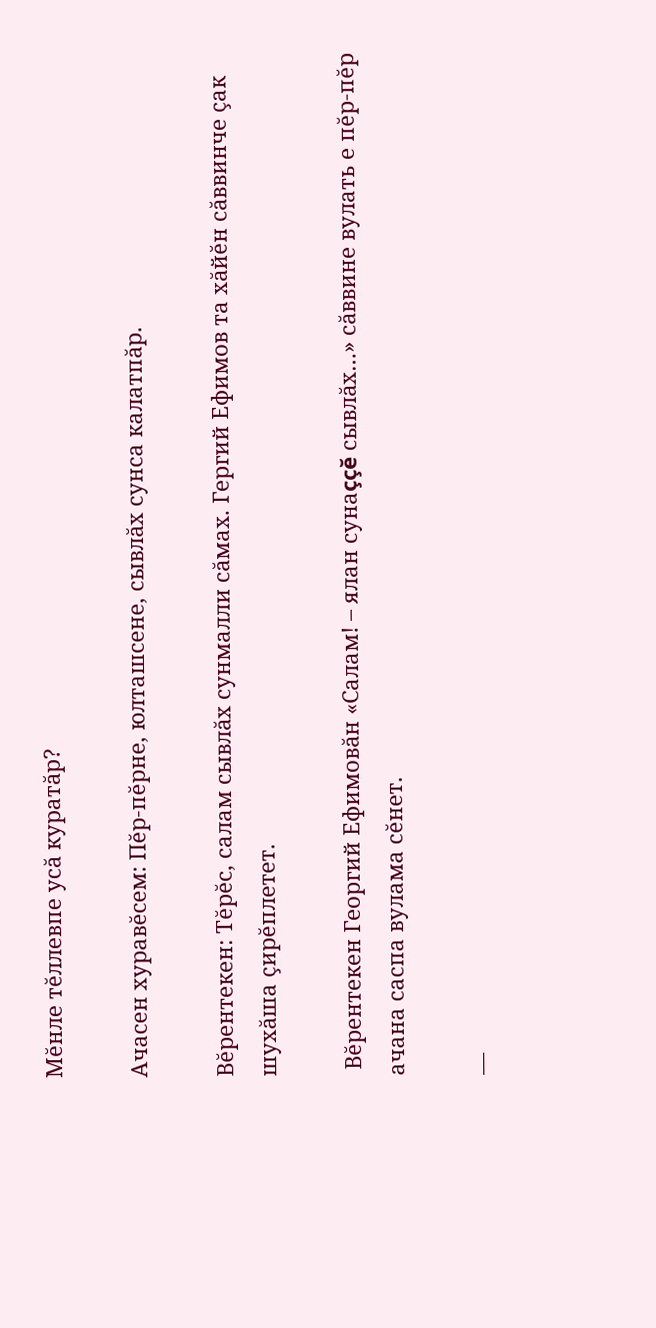Мĕнле тĕллевпе усă куратăр?

Ачасен хуравĕсем: Пĕр-пĕрне, юлташсене, сывлăх сунса калатпăр.

Вĕрентекен: Тĕрĕс, салам сывлăх сунмалли сăмах. Гергий Ефимов та хăйĕн сăввинче çак шухăша çирĕплетет.

 Вĕрентекен Георгий Ефимовăн «Салам! – ялан сунаççĕ сывлăх…» сăввине вулать е пĕр-пĕр ачана саспа вулама сĕнет.

—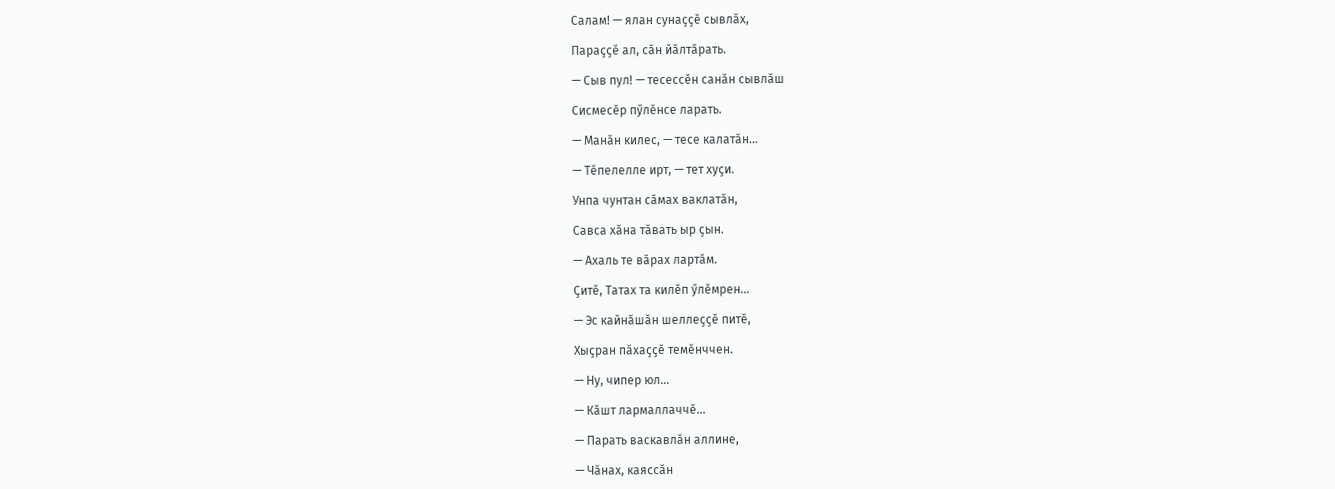Салам! — ялан сунаҫҫӗ сывлӑх,

Параҫҫӗ ал, сӑн йӑлтӑрать.

— Сыв пул! — тесессӗн санӑн сывлӑш

Сисмесӗр пӳлӗнсе ларать.

— Манӑн килес, — тесе калатӑн...

— Тӗпелелле ирт, — тет хуҫи.

Унпа чунтан сӑмах ваклатӑн,

Савса хӑна тӑвать ыр ҫын.

— Ахаль те вӑрах лартӑм.

Ҫитӗ, Татах та килӗп ӳлӗмрен...

— Эс кайнӑшӑн шеллеҫҫӗ питӗ,

Хыҫран пӑхаҫҫӗ темӗнччен.

— Ну, чипер юл...

— Кӑшт лармаллаччӗ...

— Парать васкавлӑн аллине,

— Чӑнах, каяссӑн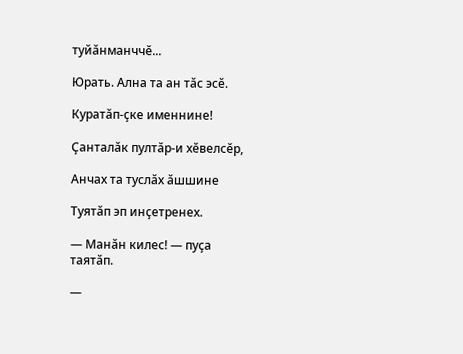туйӑнманччӗ...

Юрать. Ална та ан тӑс эсӗ.

Куратӑп-ҫке именнине!

Ҫанталӑк пултӑр-и хӗвелсӗр,

Анчах та туслӑх ӑшшине

Туятӑп эп инҫетренех.

— Манӑн килес! — пуҫа таятӑп.

—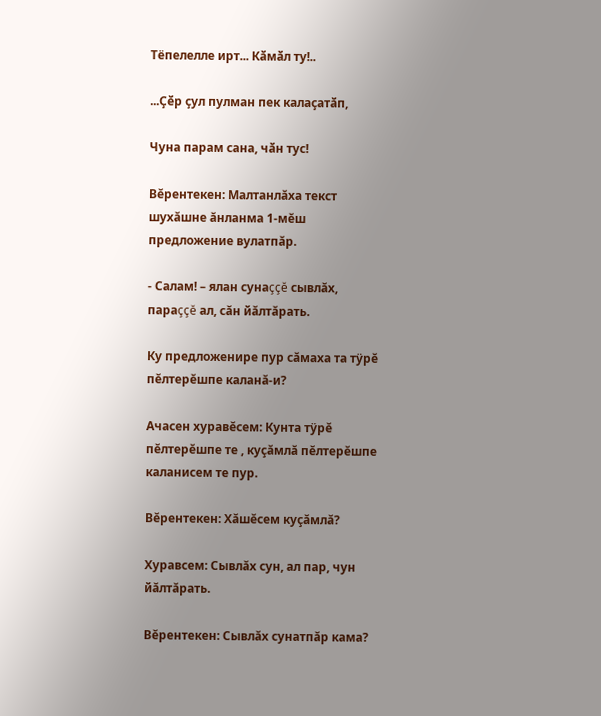Тёпелелле ирт... Кӑмӑл ту!..

...Ҫӗр ҫул пулман пек калаҫатӑп,

Чуна парам сана, чӑн тус!

Вĕрентекен: Малтанлăха текст шухăшне ăнланма 1-мĕш предложение вулатпăр.

- Салам! – ялан сунаççĕ сывлăх, параççĕ ал, сăн йăлтăрать.

Ку предложенире пур сăмаха та тÿрĕ пĕлтерĕшпе каланă-и?

Ачасен хуравĕсем: Кунта тÿрĕ пĕлтерĕшпе те , куçăмлă пĕлтерĕшпе каланисем те пур.

Вĕрентекен: Хăшĕсем куçăмлă?

Хуравсем: Сывлăх сун, ал пар, чун йăлтăрать.

Вĕрентекен: Сывлăх сунатпăр кама?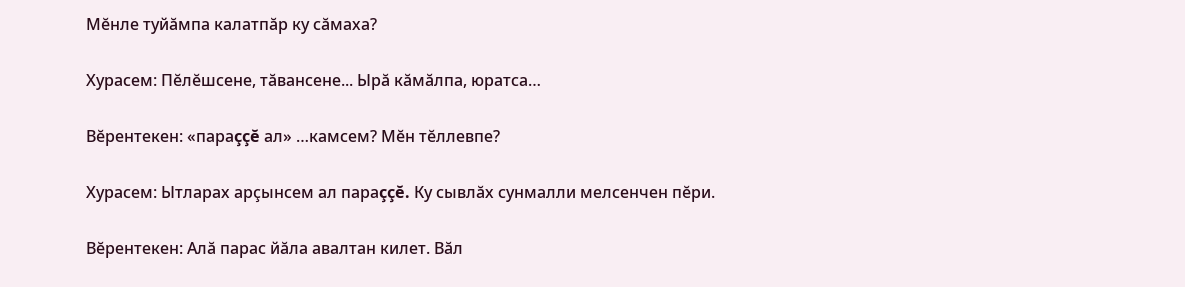Мĕнле туйăмпа калатпăр ку сăмаха?

Хурасем: Пĕлĕшсене, тăвансене... Ырă кăмăлпа, юратса…

Вĕрентекен: «параççĕ ал» …камсем? Мĕн тĕллевпе?

Хурасем: Ытларах арçынсем ал параççĕ. Ку сывлăх сунмалли мелсенчен пĕри.

Вĕрентекен: Алă парас йăла авалтан килет. Вăл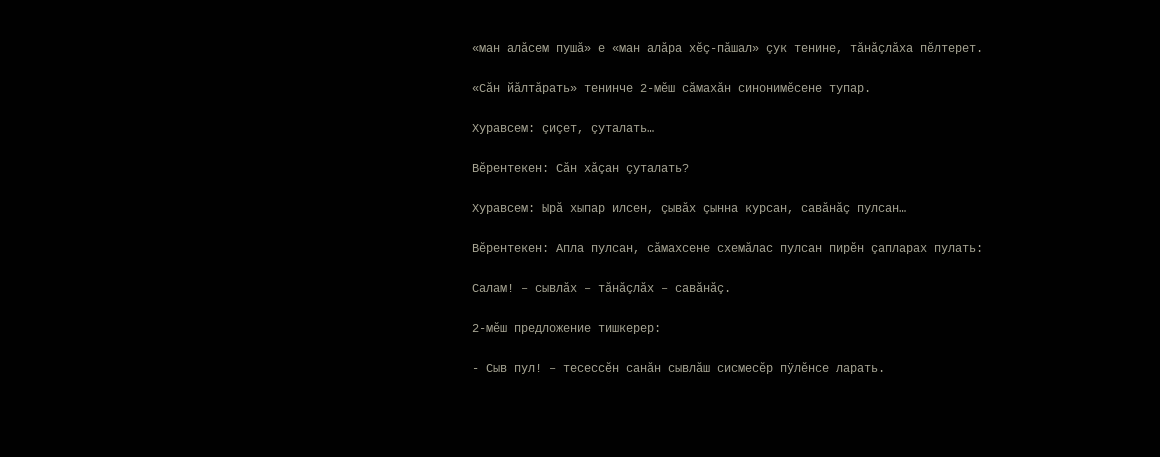«ман алăсем пушă» е «ман алăра хĕç-пăшал» çук тенине, тăнăçлăха пĕлтерет.

«Сăн йăлтăрать» тенинче 2-мĕш сăмахăн синонимĕсене тупар.

Хуравсем: çиçет, çуталать…

Вĕрентекен: Сăн хăçан çуталать?

Хуравсем: Ырă хыпар илсен, çывăх çынна курсан, савăнăç пулсан…

Вĕрентекен: Апла пулсан, сăмахсене схемăлас пулсан пирĕн çапларах пулать:

Салам! – сывлăх – тăнăçлăх – савăнăç.

2-мĕш предложение тишкерер:

- Сыв пул! – тесессĕн санăн сывлăш сисмесĕр пÿлĕнсе ларать.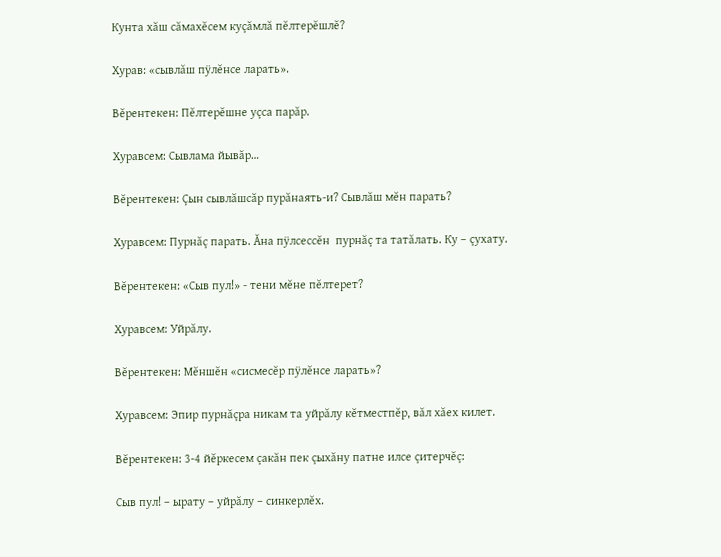Кунта хăш сăмахĕсем куçăмлă пĕлтерĕшлĕ?

Хурав: «сывлăш пÿлĕнсе ларать».

Вĕрентекен: Пĕлтерĕшне уçса парăр.

Хуравсем: Сывлама йывăр…

Вĕрентекен: Çын сывлăшсăр пурăнаять-и? Сывлăш мĕн парать?

Хуравсем: Пурнăç парать. Ăна пÿлсессĕн  пурнăç та татăлать. Ку – çухату.

Вĕрентекен: «Сыв пул!» - тени мĕне пĕлтерет?

Хуравсем: Уйрăлу.

Вĕрентекен: Мĕншĕн «сисмесĕр пÿлĕнсе ларать»?

Хуравсем: Эпир пурнăçра никам та уйрăлу кĕтместпĕр, вăл хăех килет.

Вĕрентекен: 3-4 йĕркесем çакăн пек çыхăну патне илсе çитерчĕç:

Сыв пул! – ырату – уйрăлу – синкерлĕх.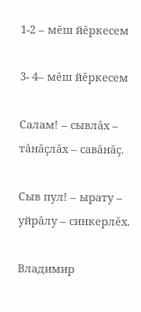1-2 – мĕш йĕркесем

3- 4– мĕш йĕркесем

Салам! – сывлăх – тăнăçлăх – савăнăç.

Сыв пул! – ырату – уйрăлу – синкерлĕх.

Владимир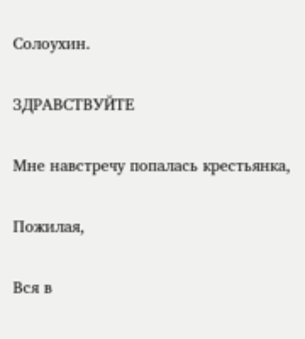Солоухин.

ЗДРАВСТВУЙТЕ

Мне навстречу попалась крестьянка,

Пожилая,

Вся в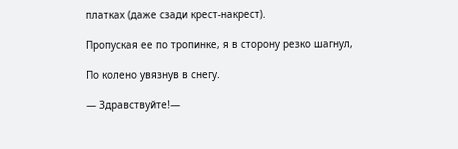платках (даже сзади крест-накрест).

Пропуская ее по тропинке, я в сторону резко шагнул,

По колено увязнув в снегу.

— Здравствуйте!—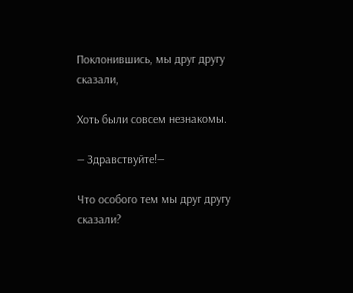Поклонившись, мы друг другу сказали,

Хоть были совсем незнакомы.

— Здравствуйте!—

Что особого тем мы друг другу сказали?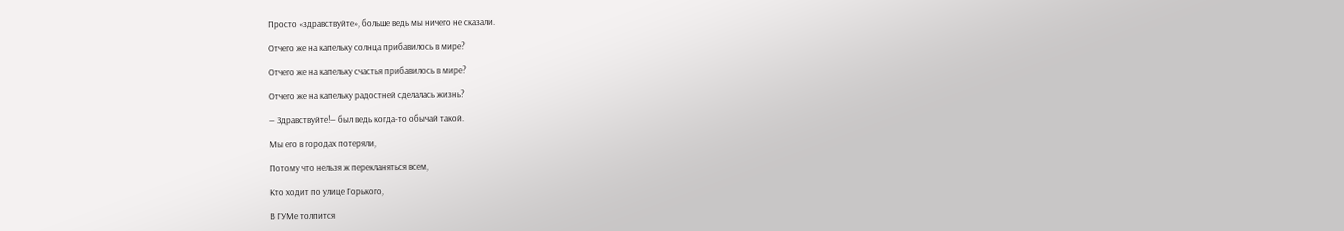Просто «здравствуйте», больше ведь мы ничего не сказали.

Отчего же на капельку солнца прибавилось в мире?

Отчего же на капельку счастья прибавилось в мире?

Отчего же на капельку радостней сделалась жизнь?

— Здравствуйте!— был ведь когда-то обычай такой.

Мы его в городах потеряли,

Потому что нельзя ж перекланяться всем,

Кто ходит по улице Горького,

В ГУМе толпится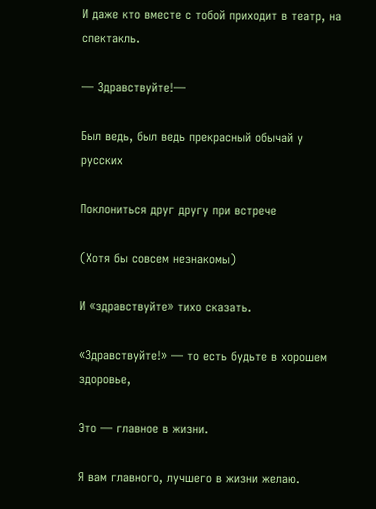И даже кто вместе с тобой приходит в театр, на спектакль.

— Здравствуйте!—

Был ведь, был ведь прекрасный обычай у русских

Поклониться друг другу при встрече

(Хотя бы совсем незнакомы)

И «здравствуйте» тихо сказать.

«Здравствуйте!» — то есть будьте в хорошем здоровье,

Это — главное в жизни.

Я вам главного, лучшего в жизни желаю.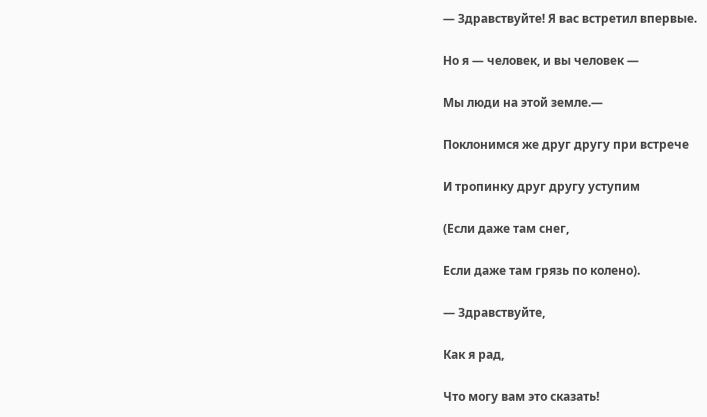— Здравствуйте! Я вас встретил впервые.

Но я — человек, и вы человек —

Мы люди на этой земле.—

Поклонимся же друг другу при встрече

И тропинку друг другу уступим

(Если даже там снег,

Если даже там грязь по колено).

— Здравствуйте,

Как я рад,

Что могу вам это сказать!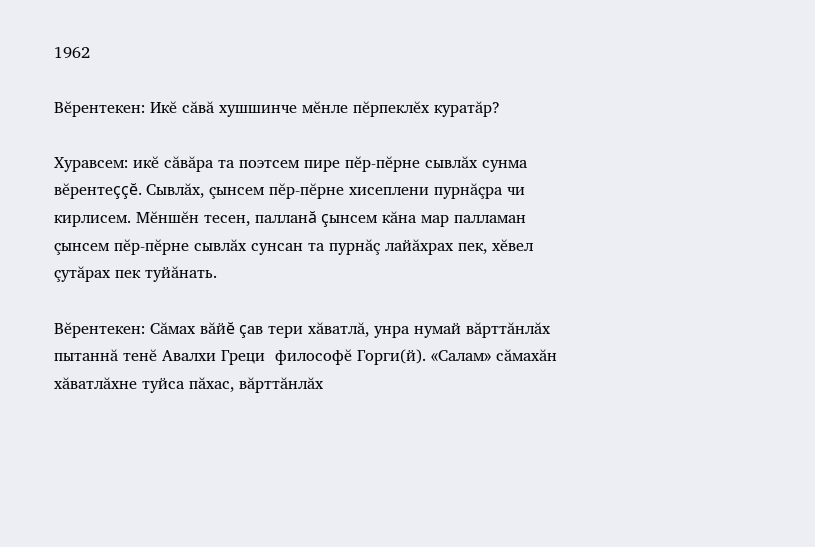1962

Вĕрентекен: Икĕ сăвă хушшинче мĕнле пĕрпеклĕх куратăр?

Хуравсем: икĕ сăвăра та поэтсем пире пĕр-пĕрне сывлăх сунма вĕрентеççĕ. Сывлăх, çынсем пĕр-пĕрне хисеплени пурнăçра чи кирлисем. Мĕншĕн тесен, палланă çынсем кăна мар палламан çынсем пĕр-пĕрне сывлăх сунсан та пурнăç лайăхрах пек, хĕвел çутăрах пек туйăнать.

Вĕрентекен: Сăмах вăйĕ çав тери хăватлă, унра нумай вăрттăнлăх пытаннă тенĕ Авалхи Греци  философĕ Горги(й). «Салам» сăмахăн хăватлăхне туйса пăхас, вăрттăнлăх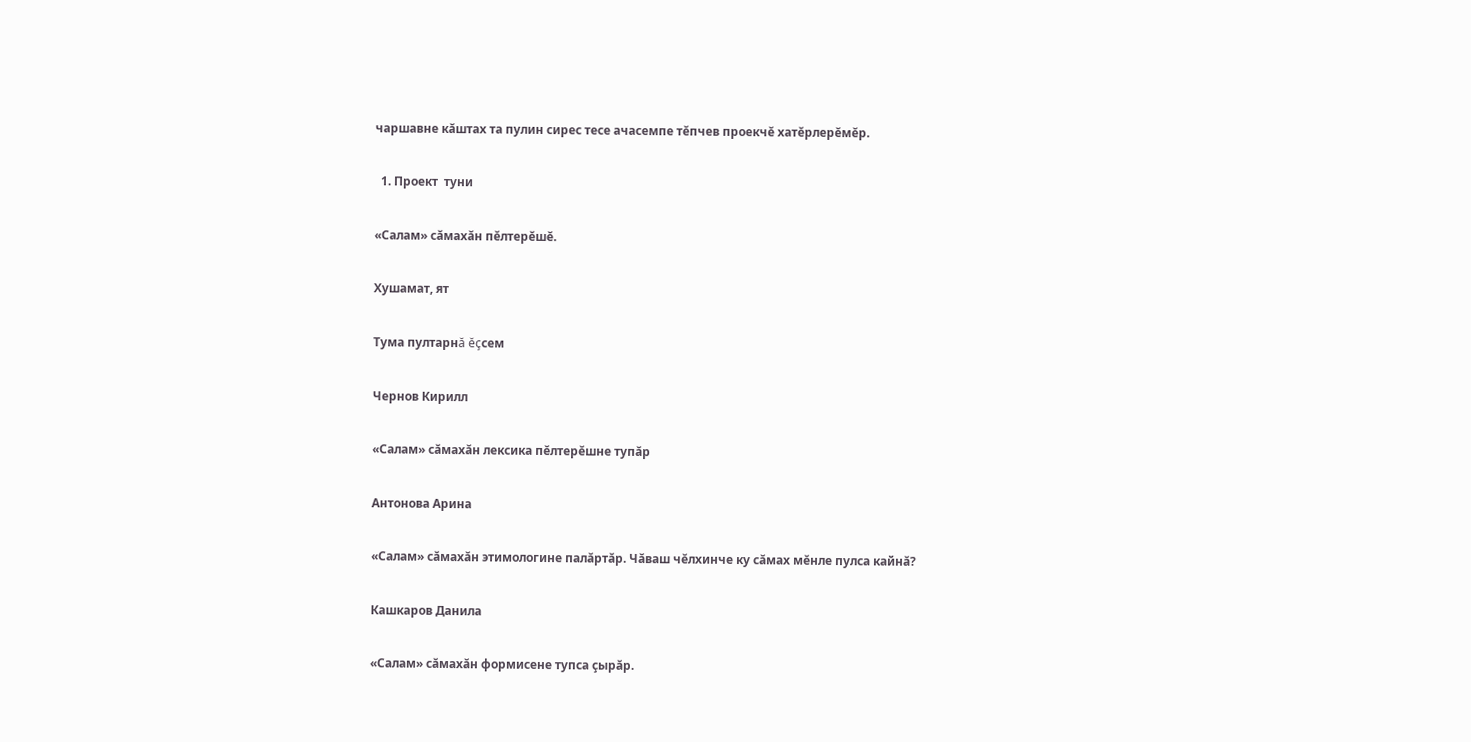чаршавне кăштах та пулин сирес тесе ачасемпе тĕпчев проекчĕ хатĕрлерĕмĕр.

  1. Проект  туни

«Салам» сăмахăн пĕлтерĕшĕ.

Хушамат, ят

Тума пултарнă ĕçсем

Чернов Кирилл

«Салам» сăмахăн лексика пĕлтерĕшне тупăр

Антонова Арина

«Салам» сăмахăн этимологине палăртăр. Чăваш чĕлхинче ку сăмах мĕнле пулса кайнă?

Кашкаров Данила

«Салам» сăмахăн формисене тупса çырăр.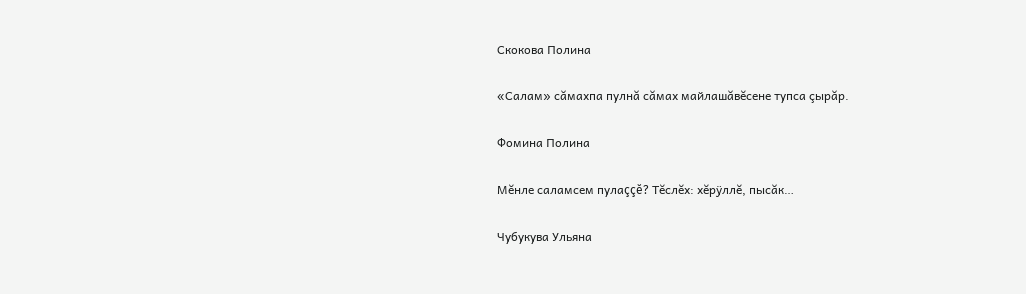Скокова Полина

«Салам» сăмахпа пулнă сăмах майлашăвĕсене тупса çырăр.

Фомина Полина

Мĕнле саламсем пулаççĕ? Тĕслĕх: хĕрÿллĕ, пысăк…

Чубукува Ульяна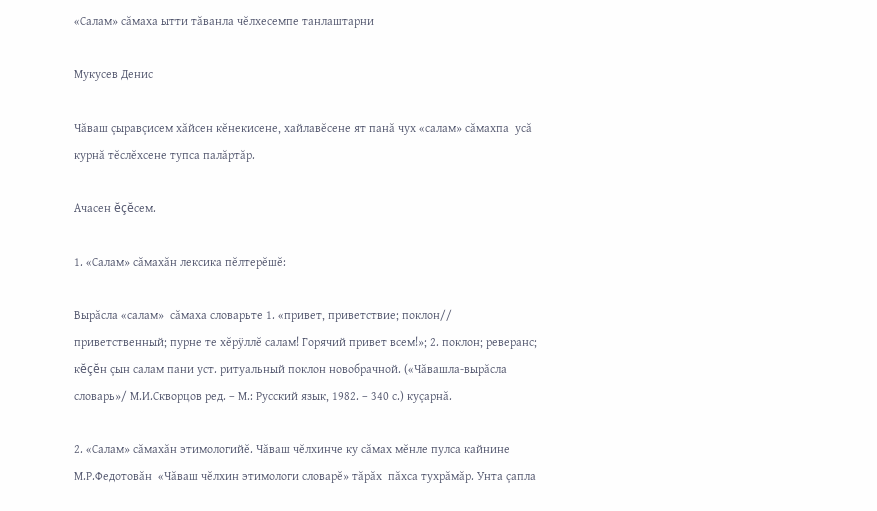«Салам» сăмаха ытти тăванла чĕлхесемпе танлаштарни

Мукусев Денис

Чăваш çыравçисем хăйсен кĕнекисене, хайлавĕсене ят панă чух «салам» сăмахпа  усă курнă тĕслĕхсене тупса палăртăр.

Ачасен ĕçĕсем.

1. «Салам» сăмахăн лексика пĕлтерĕшĕ:

Вырăсла «салам»  сăмаха словарьте 1. «привет, приветствие; поклон// приветственный; пурне те хĕрÿллĕ салам! Горячий привет всем!»; 2. поклон; реверанс; кĕçĕн çын салам пани уст. ритуальный поклон новобрачной. («Чăвашла-вырăсла словарь»/ М.И.Скворцов ред. – М.: Русский язык, 1982. – 340 с.) куçарнă.

2. «Салам» сăмахăн этимологийĕ. Чăваш чĕлхинче ку сăмах мĕнле пулса кайнине М.Р.Федотовăн  «Чăваш чĕлхин этимологи словарĕ» тăрăх  пăхса тухрăмăр. Унта çапла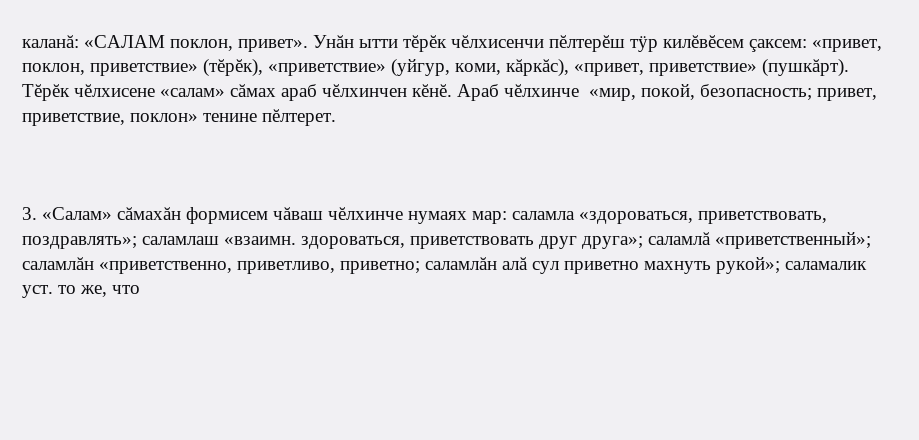каланă: «САЛАМ поклон, привет». Унăн ытти тĕрĕк чĕлхисенчи пĕлтерĕш тÿр килĕвĕсем çаксем: «привет, поклон, приветствие» (тĕрĕк), «приветствие» (уйгур, коми, кăркăс), «привет, приветствие» (пушкăрт). Тĕрĕк чĕлхисене «салам» сăмах араб чĕлхинчен кĕнĕ. Араб чĕлхинче  «мир, покой, безопасность; привет, приветствие, поклон» тенине пĕлтерет.



3. «Салам» сăмахăн формисем чăваш чĕлхинче нумаях мар: саламла «здороваться, приветствовать, поздравлять»; саламлаш «взаимн. здороваться, приветствовать друг друга»; саламлă «приветственный»; саламлăн «приветственно, приветливо, приветно; саламлăн алă сул приветно махнуть рукой»; саламалик уст. то же, что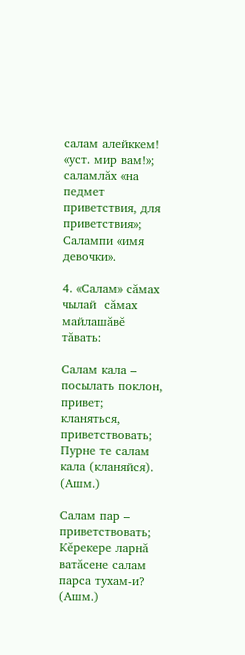салам алейккем! «уст. мир вам!»; саламлăх «на педмет приветствия, для приветствия»; Салампи «имя девочки».

4. «Салам» сăмах чылай  сăмах майлашăвĕ тăвать:

Салам кала – посылать поклон, привет; кланяться, приветствовать; Пурне те салам кала (кланяйся). (Ашм.)

Салам пар – приветствовать; Кĕрекере ларнă ватăсене салам парса тухам-и? (Ашм.)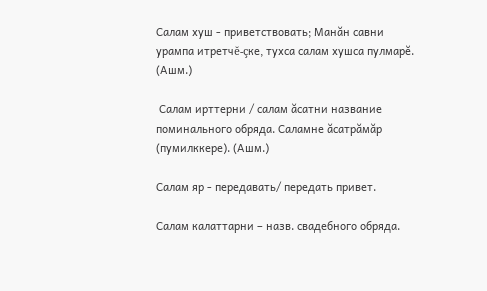Салам хуш - приветствовать; Манăн савни урампа итретчĕ-çке, тухса салам хушса пулмарĕ. (Ашм.)

 Салам ирттерни / салам ăсатни название поминального обряда. Саламне ăсатрăмăр (пумилккере). (Ашм.)

Салам яр - передавать/ передать привет.

Салам калаттарни – назв. свадебного обряда.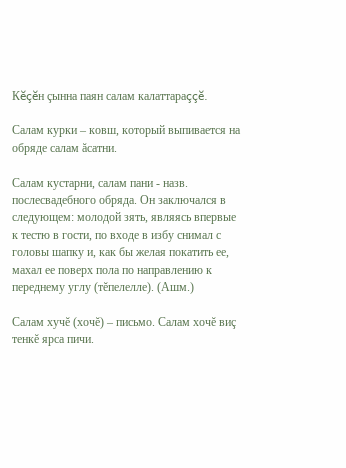Кĕçĕн çынна паян салам калаттараççĕ.

Салам курки – ковш, который выпивается на обряде салам ăсатни.

Салам кустарни, салам пани - назв. послесвадебного обряда. Он заключался в следующем: молодой зять, являясь впервые к тестю в гости, по входе в избу снимал с головы шапку и, как бы желая покатить ее, махал ее поверх пола по направлению к переднему углу (тĕпелелле). (Ашм.)

Салам хучĕ (хочĕ) – письмо. Салам хочĕ виç тенкĕ ярса пичи.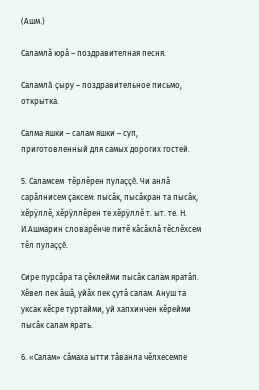(Ашм.)

Саламлă юрă – поздравителная песня.

Саламлă çыру – поздравительное письмо, открытка.

Салма яшки – салам яшки – суп, приготовленный для самых дорогих гостей.

5. Саламсем  тĕрлĕрен пулаççĕ. Чи анлă сарăлнисем çаксем: пысăк, пысăкран та пысăк, хĕрÿллĕ, хĕрÿллĕрен те хĕрÿллĕ т. ыт. те. Н. И.Ашмарин словарĕнче питĕ кăсăклă тĕслĕхсем тĕл пулаççĕ.

Сире пурсăра та çĕклейми пысăк салам яратăп. Хĕвел пек ăшă, уйăх пек çутă салам. Ануш та уксак кĕсре туртайми, уй хапхинчен кĕрейми пысăк салам ярать.

6. «Салам» сăмаха ытти тăванла чĕлхесемпе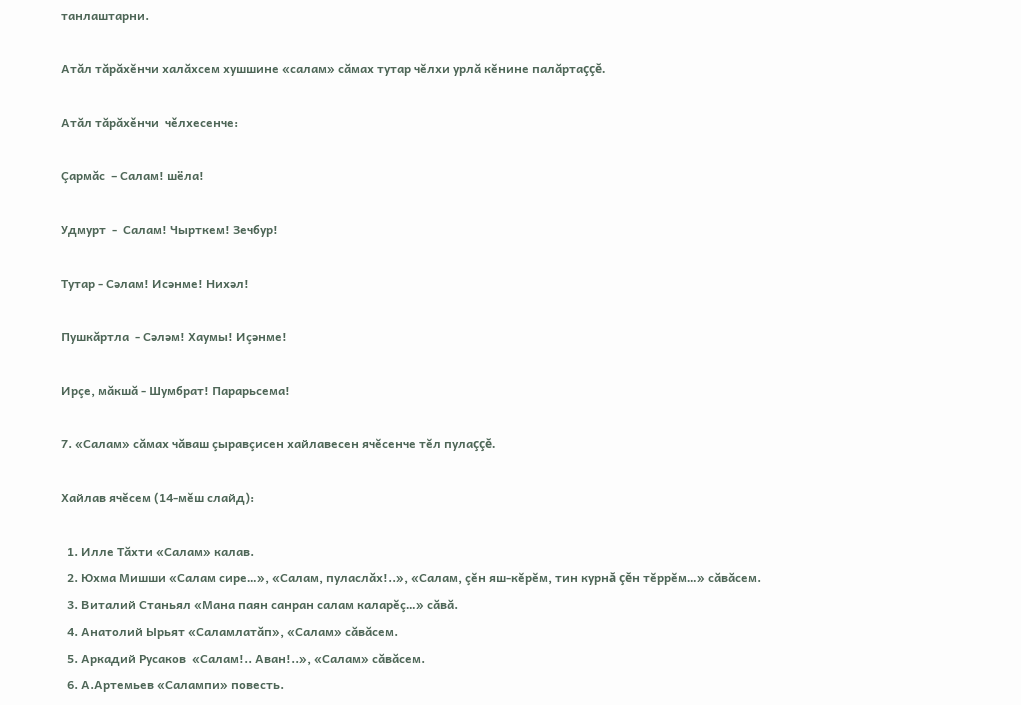танлаштарни.

Атăл тăрăхĕнчи халăхсем хушшине «салам» сăмах тутар чĕлхи урлă кĕнине палăртаççĕ.

Атăл тăрăхěнчи  чěлхесенче:

Çармăс  – Салам! шёла!

Удмурт  -  Салам! Чырткем! Зечбур!

Тутар - Сәлам! Исәнме! Нихәл!

Пушкăртла  - Сәләм! Хаумы! Иçәнме!

Ирçе, мăкшă - Шумбрат! Парарьсема!

7. «Салам» сăмах чăваш çыравçисен хайлавесен ячĕсенче тĕл пулаççĕ.

Хайлав ячĕсем (14-мĕш слайд):

  1. Илле Тăхти «Салам» калав.
  2. Юхма Мишши «Салам сире…», «Салам, пуласлăх!..», «Салам, çĕн яш-кĕрĕм, тин курнă çĕн тĕррĕм…» сăвăсем.
  3. Виталий Станьял «Мана паян санран салам каларĕç…» сăвă.
  4. Анатолий Ырьят «Саламлатăп», «Салам» сăвăсем.
  5. Аркадий Русаков  «Салам!.. Аван!..», «Салам» сăвăсем.
  6. А.Артемьев «Салампи» повесть.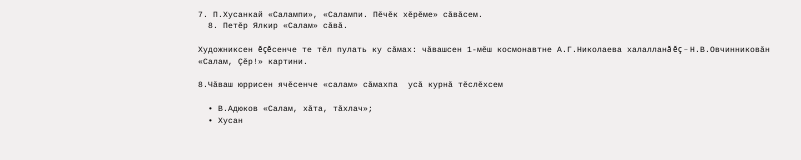7. П.Хусанкай «Салампи», «Салампи. Пĕчĕк хĕрĕме» сăвăсем.
  8. Петĕр Ялкир «Салам» сăвă.

Художниксен ĕçĕсенче те тĕл пулать ку сăмах: чăвашсен 1-мĕш космонавтне А.Г.Николаева халалланă ĕç – Н.В.Овчинниковăн «Салам, Çĕр!» картини.

8.Чăваш юррисен ячĕсенче «салам» сăмахпа  усă курнă тĕслĕхсем

  • В.Адюков «Салам, хăта, тăхлач»;
  • Хусан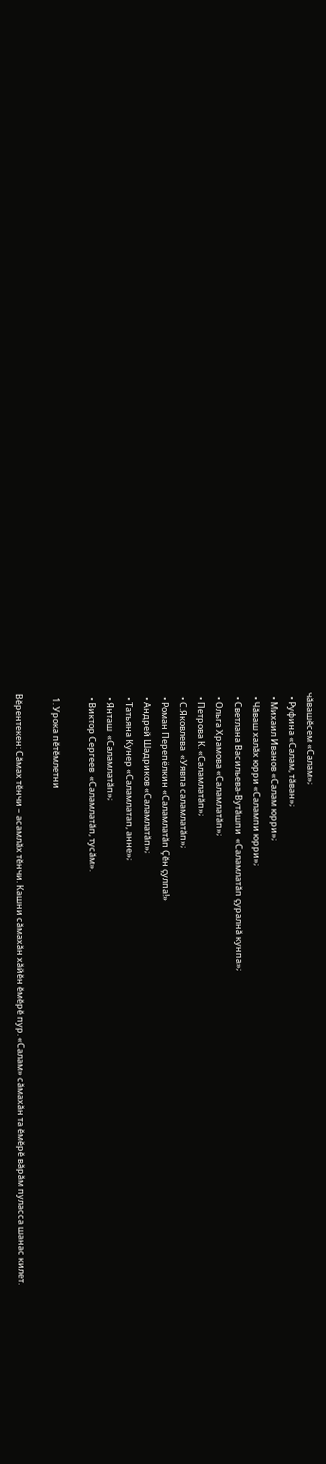чăвашĕсем «Салам»;
  • Руфина «Салам, тăван»;
  • Михаил Иванов «Салам юрри»;
  • Чăваш халăх юрри «Салампи юрри»;
  • Светлана Васильева-Вутăшпи  «Саламлатăп çуралнă кунпа»;
  • Ольга Храмова «Саламлатăп»;
  • Петрова К. «Саламлатăп»;
  • С.Яковлева  «Уявпа саламлатăп»;
  • Роман Перепёлкин «Саламлатăп Çĕн çулпа!»
  • Андрей Шадриков «Саламлатăп»;
  • Татьяна Кунер «Саламлатап, анне»;
  • Янташ  «Саламлатăп»;
  • Виктор Сергеев  «Саламлатăп, тусăм».

  1. Урока пĕтĕмлетни

Вĕрентекен: Сăмах тĕнчи – асамлăх тĕнчи. Кашни сăмахăн хăйĕн ĕмĕрĕ пур. «Салам» сăмахăн та ĕмĕрĕ вăрăм пуласса шанас килет.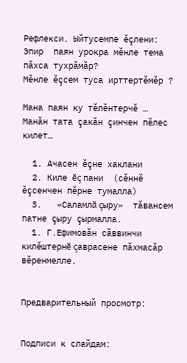Рефлекси. Ыйтусемпе ĕçлени:
Эпир  паян урокра мĕнле тема пăхса тухрăмăр?
Мĕнле ĕçсем туса ирттертĕмĕр ?

Мана паян ку тĕлĕнтерчĕ …
Манăн тата çакăн çинчен пĕлес килет…

  1. Ачасен ĕçне хаклани
  2. Киле ĕç пани  (сĕннĕ ĕçсенчен пĕрне тумалла)
  3.   «Саламлă çыру»  тăвансем патне çыру çырмалла.
  1. Г.Ефимовăн сăввинчи килĕштернĕ çаврасене пăхмасăр вĕренмелле.


Предварительный просмотр:


Подписи к слайдам: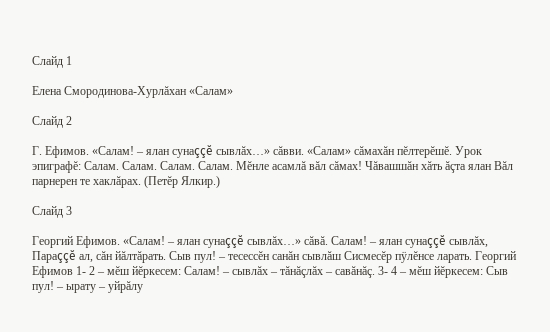Слайд 1

Елена Смородинова-Хурлăхан «Салам»

Слайд 2

Г. Ефимов. «Салам! – ялан сунаççĕ сывлăх…» сăвви. «Салам» сăмахăн пĕлтерĕшĕ. Урок эпиграфĕ: Салам. Салам. Салам. Салам. Мĕнле асамлă вăл сăмах! Чăвашшăн хăть ăçта ялан Вăл парнерен те хаклăрах. (Петĕр Ялкир.)

Слайд 3

Георгий Ефимов. «Салам! – ялан сунаççĕ сывлăх…» сăвă. Салам! – ялан сунаççĕ сывлăх, Параççĕ ал, сăн йăлтăрать. Сыв пул! – тесессĕн санăн сывлăш Сисмесĕр пÿлĕнсе ларать. Георгий Ефимов 1- 2 – мĕш йĕркесем: Салам! – сывлăх – тăнăçлăх – савăнăç. 3- 4 – мĕш йĕркесем: Сыв пул! – ырату – уйрăлу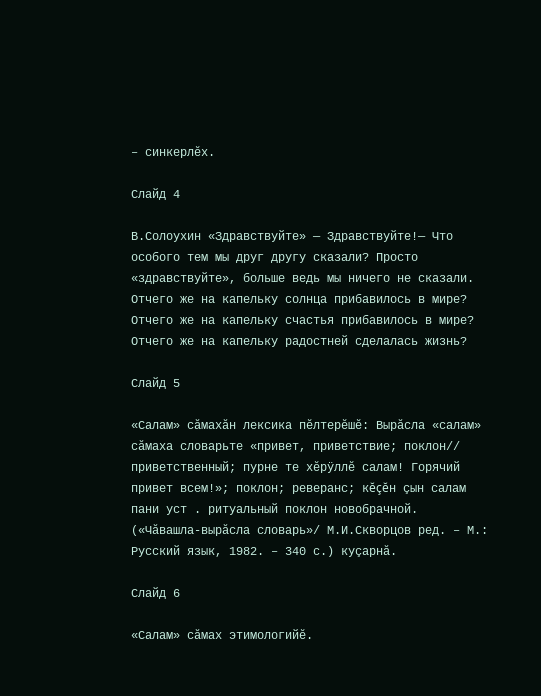– синкерлĕх.

Слайд 4

В.Солоухин «Здравствуйте» — Здравствуйте!— Что особого тем мы друг другу сказали? Просто «здравствуйте», больше ведь мы ничего не сказали. Отчего же на капельку солнца прибавилось в мире? Отчего же на капельку счастья прибавилось в мире? Отчего же на капельку радостней сделалась жизнь?

Слайд 5

«Салам» сăмахăн лексика пĕлтерĕшĕ: Вырăсла «салам» сăмаха словарьте «привет, приветствие; поклон// приветственный; пурне те хĕрÿллĕ салам! Горячий привет всем!»; поклон; реверанс; кĕçĕн çын салам пани уст . ритуальный поклон новобрачной. («Чăвашла-вырăсла словарь»/ М.И.Скворцов ред. – М.: Русский язык, 1982. – 340 с.) куçарнă.

Слайд 6

«Салам» сăмах этимологийĕ.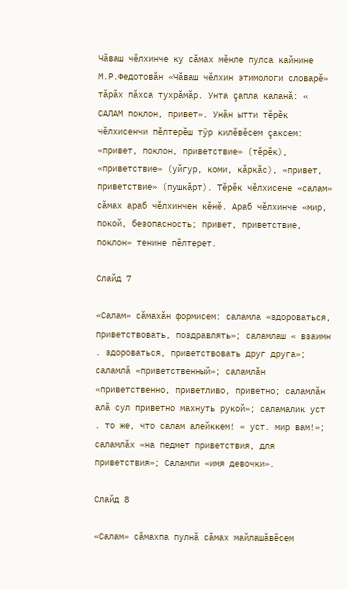Чăваш чĕлхинче ку сăмах мĕнле пулса кайнине М.Р.Федотовăн «Чăваш чĕлхин этимологи словарĕ» тăрăх пăхса тухрăмăр. Унта çапла каланă: « САЛАМ поклон, привет». Унăн ытти тĕрĕк чĕлхисенчи пĕлтерĕш тÿр килĕвĕсем çаксем: «привет, поклон, приветствие» (тĕрĕк), «приветствие» (уйгур, коми, кăркăс), «привет, приветствие» (пушкăрт). Тĕрĕк чĕлхисене «салам» сăмах араб чĕлхинчен кĕнĕ. Араб чĕлхинче «мир, покой, безопасность; привет, приветствие, поклон» тенине пĕлтерет.

Слайд 7

«Салам» сăмахăн формисем: саламла «здороваться, приветствовать, поздравлять»; саламлаш « взаимн . здороваться, приветствовать друг друга»; саламлă «приветственный»; саламлăн «приветственно, приветливо, приветно; саламлăн алă сул приветно махнуть рукой»; саламалик уст . то же, что салам алейккем! « уст. мир вам!»; саламлăх «на педмет приветствия, для приветствия»; Салампи «имя девочки».

Слайд 8

«Салам» сăмахпа пулнă сăмах майлашăвĕсем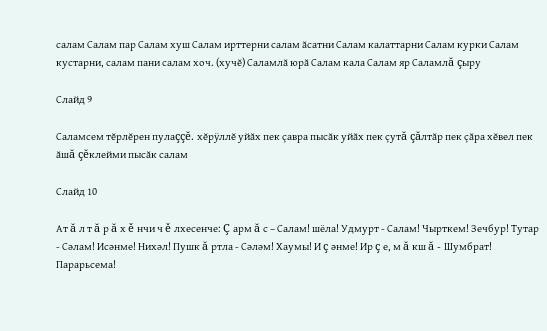салам Салам пар Салам хуш Салам ирттерни салам ăсатни Салам калаттарни Салам курки Салам кустарни, салам пани салам хоч. (хучĕ) Саламлă юрă Салам кала Салам яр Саламлă çыру

Слайд 9

Саламсем тĕрлĕрен пулаççĕ. хĕрÿллĕ уйăх пек çавра пысăк уйăх пек çутă çăлтăр пек çăра хĕвел пек ăшă çĕклейми пысăк салам

Слайд 10

Ат ă л т ă р ă х ě нчи ч ě лхесенче: Ç арм ă с – Салам! шёла! Удмурт - Салам! Чырткем! Зечбур! Тутар - Сәлам! Исәнме! Нихәл! Пушк ă ртла - Сәләм! Хаумы! И ç әнме! Ир ç е, м ă кш ă - Шумбрат! Парарьсема!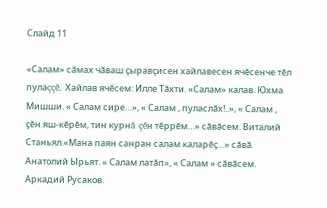Слайд 11

«Салам» сăмах чăваш çыравçисен хайлавесен ячĕсенче тĕл пулаççĕ. Хайлав ячĕсем: Илле Тăхти. «Салам» калав. Юхма Мишши. « Салам сире…», « Салам , пуласлăх!..», « Салам , çĕн яш-кĕрĕм, тин курнă çĕн тĕррĕм…» сăвăсем. Виталий Станьял.«Мана паян санран салам каларĕç…» сăвă. Анатолий Ырьят. « Салам латăп», « Салам » сăвăсем. Аркадий Русаков.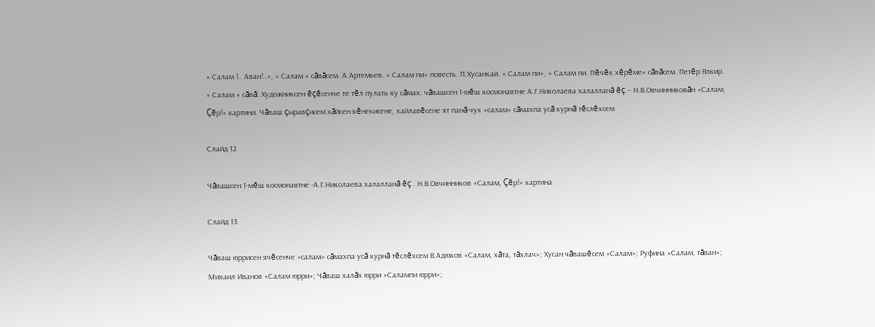« Салам !.. Аван!..», « Салам » сăвăсем. А.Артемьев. « Салам пи» повесть. П.Хусанкай. « Салам пи», « Салам пи. Пĕчĕк хĕрĕме» сăвăсем. Петĕр Ялкир. « Салам » сăвă. Художниксен ĕçĕсенче те тĕл пулать ку сăмах: чăвашсен 1-мĕш космонавтне А.Г.Николаева халалланă ĕç – Н.В.Овчинниковăн «Салам, Çĕр!» картини. Чăваш çыравçисем хăйсен кĕнекисене, хайлавĕсене ят панă чух «салам» сăмахпа усă курнă тĕслĕхсем

Слайд 12

Чăвашсен 1-мĕш космонавтне -А.Г.Николаева халалланă ĕç . Н.В.Овчинников «Салам, Çĕр!» картина

Слайд 13

Чăваш юррисен ячĕсенче «салам» сăмахпа усă курнă тĕслĕхсем В.Адюков «Салам, хăта, тăхлач»; Хусан чăвашĕсем «Салам»; Руфина «Салам, тăван»; Михаил Иванов «Салам юрри»; Чăваш халăх юрри «Салампи юрри»;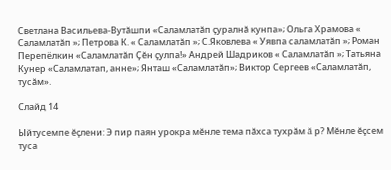Светлана Васильева-Вутăшпи «Саламлатăп çуралнă кунпа»; Ольга Храмова « Саламлатăп »; Петрова К. « Саламлатăп »; С.Яковлева « Уявпа саламлатăп »; Роман Перепёлкин «Саламлатăп Çĕн çулпа!» Андрей Шадриков « Саламлатăп »; Татьяна Кунер «Саламлатап, анне»; Янташ «Саламлатăп»; Виктор Сергеев «Саламлатăп, тусăм».

Слайд 14

Ыйтусемпе ĕçлени: Э пир паян урокра мĕнле тема пăхса тухрăм ă р? Мĕнле ĕçсем туса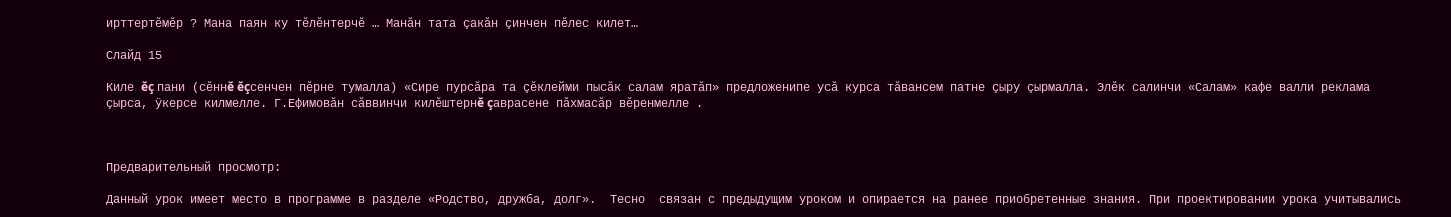ирттертĕмĕр ? Мана паян ку тĕлĕнтерчĕ … Манăн тата çакăн çинчен пĕлес килет…

Слайд 15

Киле ĕç пани (сĕннĕ ĕçсенчен пĕрне тумалла) «Сире пурсăра та çĕклейми пысăк салам яратăп» предложенипе усă курса тăвансем патне çыру çырмалла. Элĕк салинчи «Салам» кафе валли реклама çырса, ÿкерсе килмелле. Г.Ефимовăн сăввинчи килĕштернĕ çаврасене пăхмасăр вĕренмелле .



Предварительный просмотр:

Данный урок имеет место в программе в разделе «Родство, дружба, долг».  Тесно  связан с предыдущим уроком и опирается на ранее приобретенные знания. При проектировании урока учитывались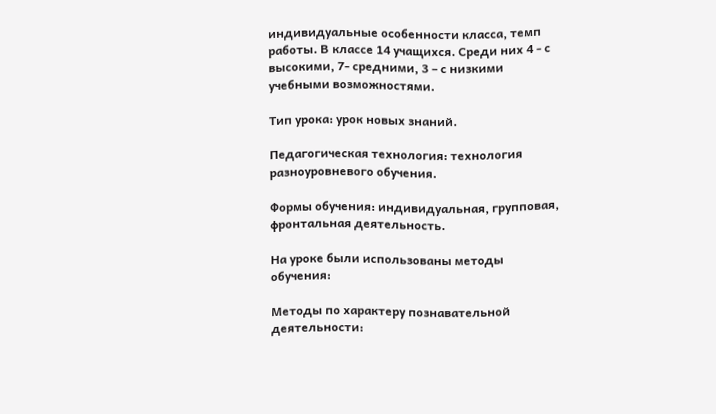индивидуальные особенности класса, темп работы. В классе 14 учащихся. Среди них 4 - с высокими, 7- средними, 3 – с низкими учебными возможностями.

Тип урока: урок новых знаний.

Педагогическая технология: технология разноуровневого обучения.

Формы обучения: индивидуальная, групповая, фронтальная деятельность.

На уроке были использованы методы обучения:

Методы по характеру познавательной деятельности: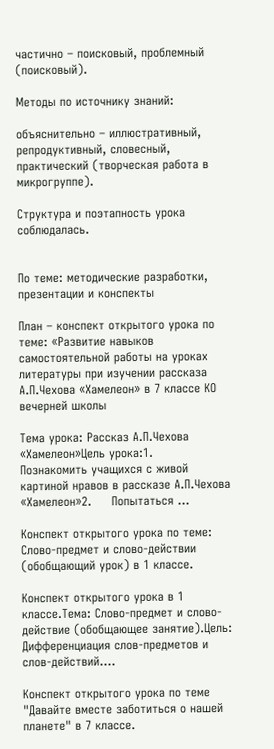частично – поисковый, проблемный (поисковый).

Методы по источнику знаний:

объяснительно – иллюстративный, репродуктивный, словесный, практический (творческая работа в микрогруппе).

Структура и поэтапность урока соблюдалась.


По теме: методические разработки, презентации и конспекты

План – конспект открытого урока по теме: «Развитие навыков самостоятельной работы на уроках литературы при изучении рассказа А.П.Чехова «Хамелеон» в 7 классе КО вечерней школы

Тема урока: Рассказ А.П.Чехова «Хамелеон»Цель урока:1.     Познакомить учащихся с живой картиной нравов в рассказе А.П.Чехова «Хамелеон»2.     Попытаться ...

Конспект открытого урока по теме: Слово-предмет и слово-действии (обобщающий урок) в 1 классе.

Конспект открытого урока в 1 классе.Тема: Слово-предмет и слово-действие (обобщающее занятие).Цель: Дифференциация слов-предметов и слов-действий....

Конспект открытого урока по теме "Давайте вместе заботиться о нашей планете" в 7 классе.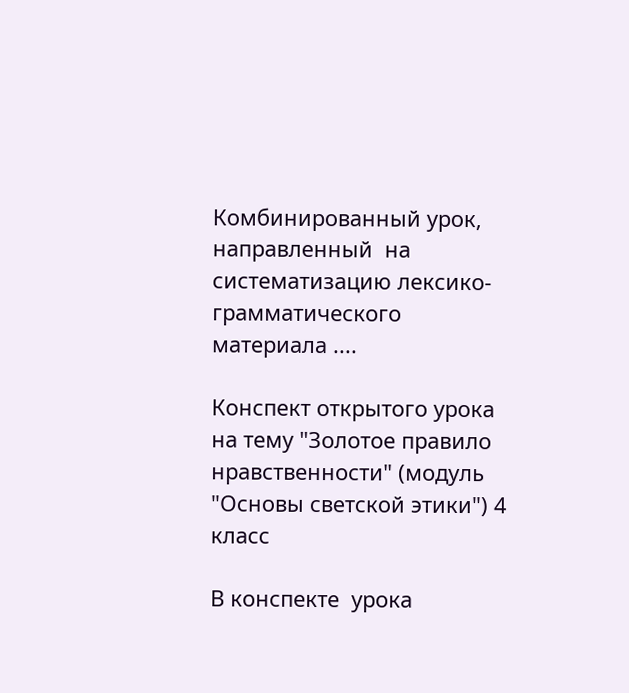Комбинированный урок, направленный  на систематизацию лексико-грамматического материала ....

Конспект открытого урока на тему "Золотое правило нравственности" (модуль "Основы светской этики") 4 класс

В конспекте  урока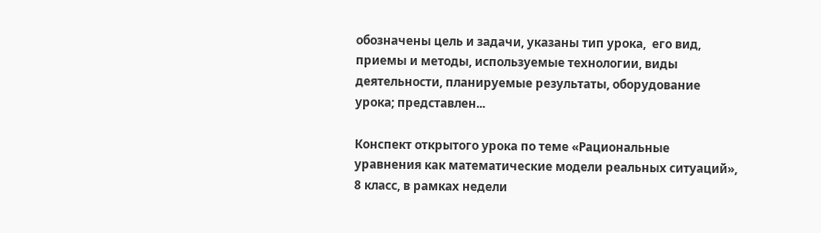обозначены цель и задачи, указаны тип урока,  его вид, приемы и методы, используемые технологии, виды деятельности, планируемые результаты, оборудование урока; представлен...

Конспект открытого урока по теме «Рациональные уравнения как математические модели реальных ситуаций», 8 класс, в рамках недели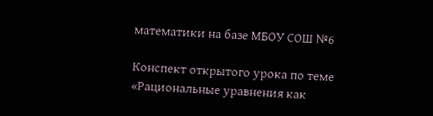математики на базе МБОУ СОШ №6

Конспект открытого урока по теме «Рациональные уравнения как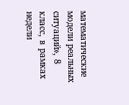математические модели реальных ситуаций», 8 класс, в рамках недели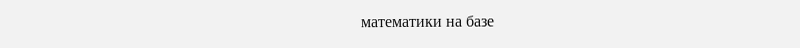математики на базе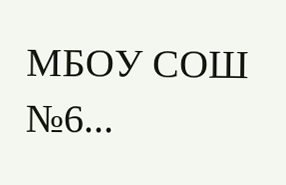МБОУ СОШ №6...